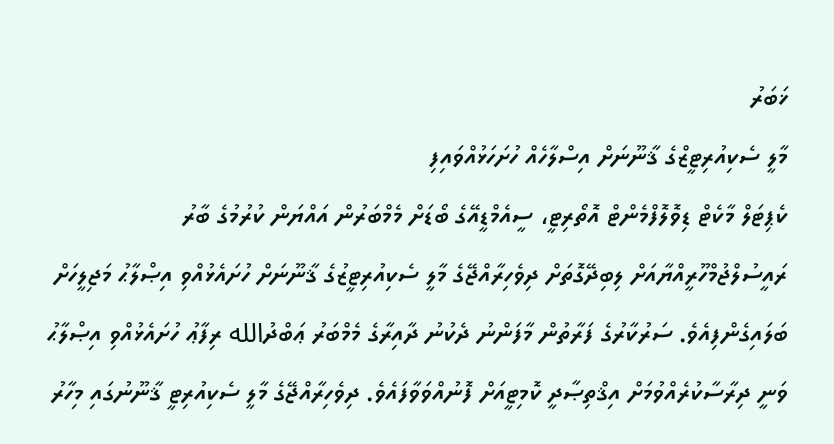ޚަބަރު
މާލީ ސެކިއުރިޓީޒްގެ ޤާނޫނަށް އިސްލާހެއް ހުށަހަޅުއްވައިފި
ކެޕިޓަލް މާކެޓް ޑިވޮލޮފްމެންޓް އޮތޯރިޓީ، ސީއެމްޑީއޭގެ ބޯޑަށް މެމްބަރުން އައްޔަން ކުރުމުގެ ބާރު ރައީސުލްޖުމްހޫރީއްޔާއަށް ލިބިދޭގޮތަށް ދިވެހިރާއްޖޭގެ މާލީ ސެކިއުރިޓީޒުގެ ޤާނޫނަށް ހުށައެޅުއްވި އިޞްލާޙު މަޖިލީހަށް ބަލައިގެންފިއެވެ. ސަރުކާރުގެ ފަރާތުން މާފަންނު ދެކުނު ދާއިރާގެ މެމްބަރު ޢަބްދުالله ރިފާޢު ހުށައެޅުއްވި އިޞްލާޙު ވަނީ ދިރާސާކުރެއްވުމަށް އިޤްތިޞާދީ ކޮމިޓީއަށް ފޮނުއްވަވާފައެވެ. ދިވެހިރާއްޖޭގެ މާލީ ސެކިއުރިޓީ ޤާނޫނުގައި މިހާރު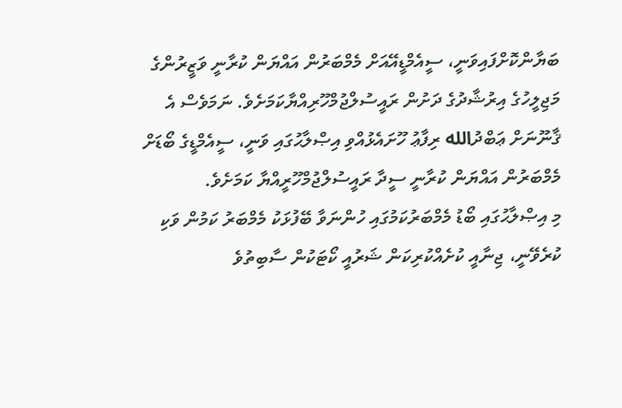ބަޔާންކޮށްފައިވަނީ، ސީއެމްޑީއޭއަށް މެމްބަރުން އައްޔަން ކުރާނީ ވަޒީރުންގެ މަޖިލީހުގެ އިރުޝާދުގެ ދަށުން ރައީސުލްޖުމްހޫރިއްޔާކަމަށެވެ. ނަމަވެސް އެ ޤާނޫނަށް ޢަބްދުالله ރިފާޢު ހޫށައެޅުއްވި އިޞްލާޙުގައި ވަނީ، ސީއެމްޑީގެ ބޯޑަށް މެމްބަރުން އައްޔަން ކުރާނީ ސީދާ ރައީސުލްޖުމްހޫރީއްޔާ ކަމަށެވެ.
މި އިޞްލާޙުގައި ބޯޑު މެމްބަރުކަމުގައި ހުންނަވާ ބޭފުޅަކު މެމްބަރު ކަމުން ވަކި ކުރެވޭނީ، ޖިނާއީ ކުށެއްކުރިކަން ޝަރުއީ ކޯޓަކުން ސާބިތުވެ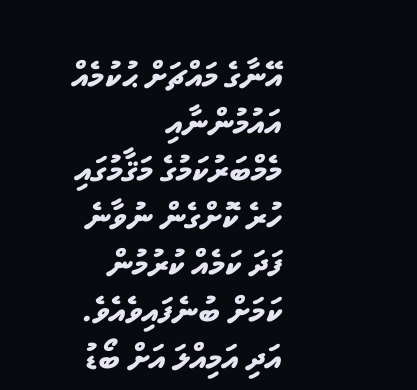އޭނާގެ މައްޗަށް ޙުކުމެއް އައުމުންނާއި މެމްބަރުކަމުގެ މަޤާމުގައި ހުރެ ކޮށްގެން ނުވާނެ ފަދަ ކަމެއް ކުރުމުން ކަމަށް ބުނެފައިވެއެވެ. އަދި އަމިއްލަ އަށް ބޯޑު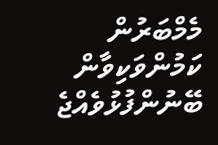މެމްބަރުން ކަމުންވަކިވާން ބޭނުންފުޅުވެއްޖެ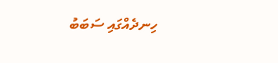ހިނދެއްގައި ސަބަބު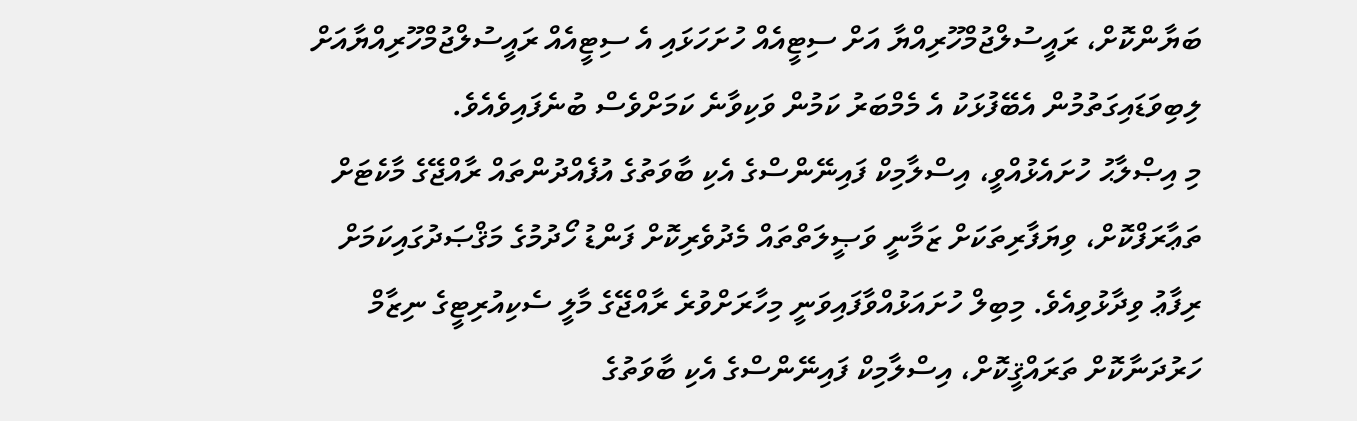ބަޔާންކޮށް، ރައީސުލްޖުމްހޫރިއްޔާ އަށް ސިޓީއެއް ހުށަހަޅައި އެ ސިޓީއެއް ރައީސުލްޖުމްހޫރިއްޔާއަށް ލިބިވަޑައިގަތުމުން އެބޭފުޅަކު އެ މެމްބަރު ކަމުން ވަކިވާނެ ކަމަށްވެސް ބުނެފައިވެއެވެ.
މި އިޞްލާޙު ހުށައެޅުއްވީ، އިސްލާމިކް ފައިނޭންސްގެ އެކި ބާވަތުގެ އުފެއްދުންތައް ރާއްޖޭގެ މާކެޓަށް ތަޢާރަފްކޮށް، ވިޔަފާރިތަކަށް ޒަމާނީ ވަޞީލަތްތައް މެދުވެރިކޮށް ފަންޑު ހޯދުމުގެ މަޤްޞަދުގައިކަމަށް ރިފާޢު ވިދާޅުވިއެވެ. މިބިލް ހުށައަޅުއްވާފައިވަނީ މިހާރަށްވުރެ ރާއްޖޭގެ މާލީ ސެކިއުރިޓީގެ ނިޒާމް ހަރުދަނާކޮށް ތަރައްޤީކޮށް، އިސްލާމިކް ފައިނޭންސްގެ އެކި ބާވަތުގެ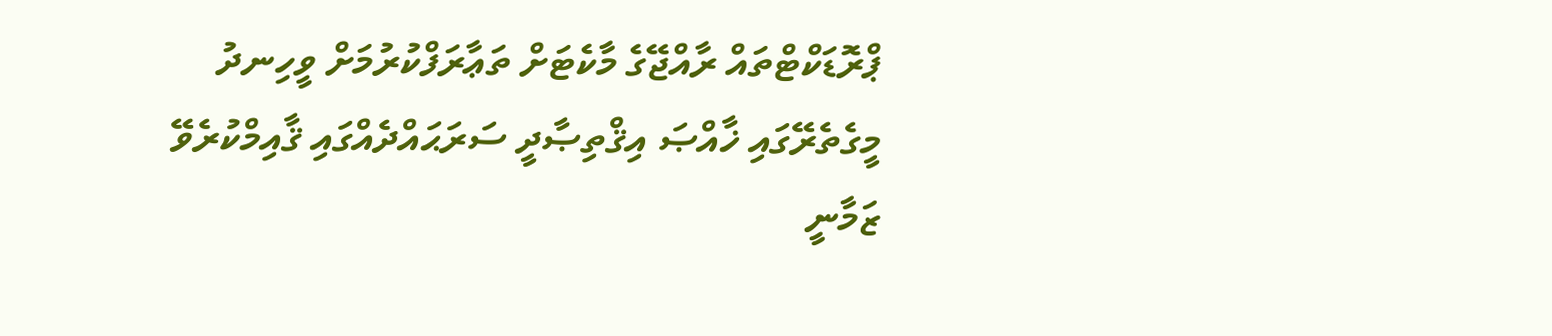ޕްރޮޑަކްޓްތައް ރާއްޖޭގެ މާކެޓަށް ތަޢާރަފްކުރުމަށް ވީހިނދު މީގެތެރޭގައި ޚާއްޞަ އިޤްތިޞާދީ ސަރަޙައްދެއްގައި ޤާއިމްކުރެވޭ ޒަމާނީ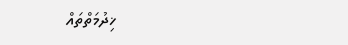ޚިދުމަތްތައް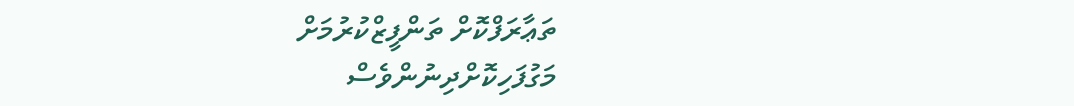ތަޢާރަފްކޮށް ތަންފީޒްކުރުމަށް މަގުފަހިކޮށްދިނުންވެސް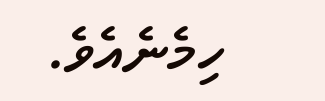ހިމެނެއެވެ.